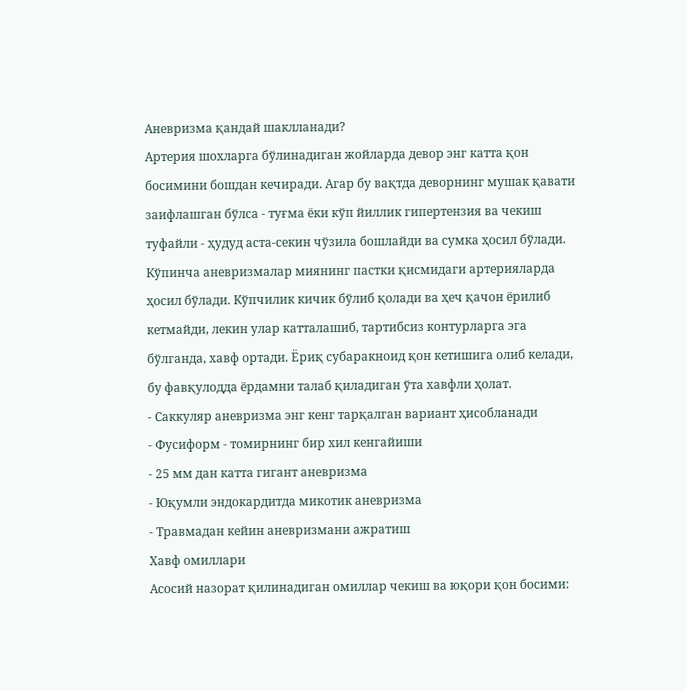Аневризма қандай шаклланади?
Артерия шохларга бўлинадиган жойларда девор энг катта қон босимини бошдан кечиради. Агар бу вақтда деворнинг мушак қавати заифлашган бўлса - туғма ёки кўп йиллик гипертензия ва чекиш туфайли - ҳудуд аста-секин чўзила бошлайди ва сумка ҳосил бўлади. Кўпинча аневризмалар миянинг пастки қисмидаги артерияларда ҳосил бўлади. Кўпчилик кичик бўлиб қолади ва ҳеч қачон ёрилиб кетмайди, лекин улар катталашиб, тартибсиз контурларга эга бўлганда, хавф ортади. Ёриқ субаракноид қон кетишига олиб келади, бу фавқулодда ёрдамни талаб қиладиган ўта хавфли ҳолат.
- Саккуляр аневризма энг кенг тарқалган вариант ҳисобланади
- Фусиформ - томирнинг бир хил кенгайиши
- 25 мм дан катта гигант аневризма
- Юқумли эндокардитда микотик аневризма
- Травмадан кейин аневризмани ажратиш
Хавф омиллари
Асосий назорат қилинадиган омиллар чекиш ва юқори қон босими: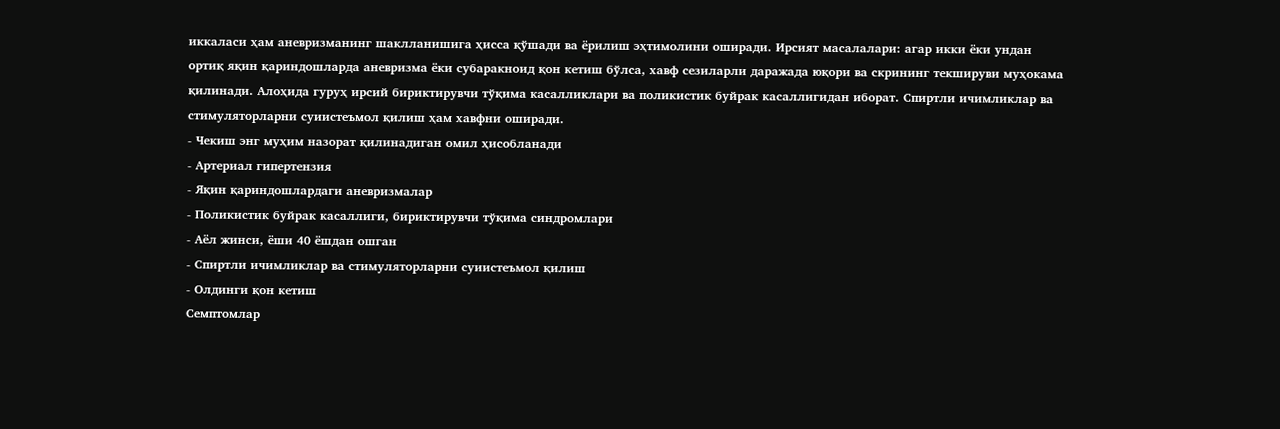иккаласи ҳам аневризманинг шаклланишига ҳисса қўшади ва ёрилиш эҳтимолини оширади. Ирсият масалалари: агар икки ёки ундан ортиқ яқин қариндошларда аневризма ёки субаракноид қон кетиш бўлса, хавф сезиларли даражада юқори ва скрининг текшируви муҳокама қилинади. Алоҳида гуруҳ ирсий бириктирувчи тўқима касалликлари ва поликистик буйрак касаллигидан иборат. Спиртли ичимликлар ва стимуляторларни суиистеъмол қилиш ҳам хавфни оширади.
- Чекиш энг муҳим назорат қилинадиган омил ҳисобланади
- Артериал гипертензия
- Яқин қариндошлардаги аневризмалар
- Поликистик буйрак касаллиги, бириктирувчи тўқима синдромлари
- Аёл жинси, ёши 40 ёшдан ошган
- Спиртли ичимликлар ва стимуляторларни суиистеъмол қилиш
- Олдинги қон кетиш
Семптомлар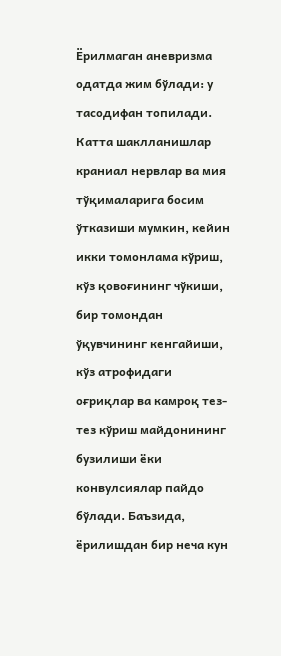Ёрилмаган аневризма одатда жим бўлади: у тасодифан топилади. Катта шаклланишлар краниал нервлар ва мия тўқималарига босим ўтказиши мумкин, кейин икки томонлама кўриш, кўз қовоғининг чўкиши, бир томондан ўқувчининг кенгайиши, кўз атрофидаги оғриқлар ва камроқ тез-тез кўриш майдонининг бузилиши ёки конвулсиялар пайдо бўлади. Баъзида, ёрилишдан бир неча кун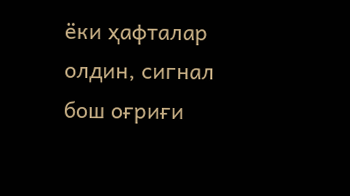ёки ҳафталар олдин, сигнал бош оғриғи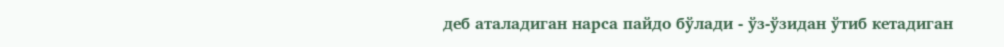деб аталадиган нарса пайдо бўлади - ўз-ўзидан ўтиб кетадиган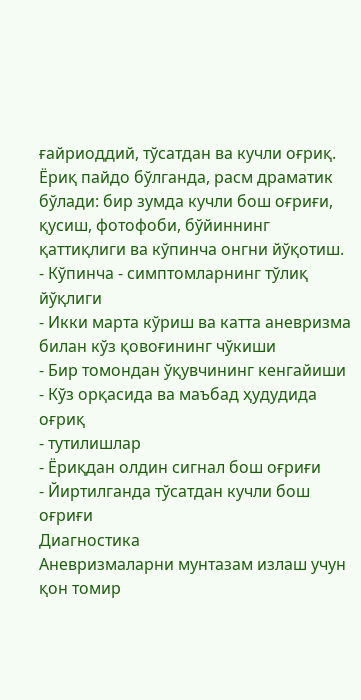ғайриоддий, тўсатдан ва кучли оғриқ. Ёриқ пайдо бўлганда, расм драматик бўлади: бир зумда кучли бош оғриғи, қусиш, фотофоби, бўйиннинг қаттиқлиги ва кўпинча онгни йўқотиш.
- Кўпинча - симптомларнинг тўлиқ йўқлиги
- Икки марта кўриш ва катта аневризма билан кўз қовоғининг чўкиши
- Бир томондан ўқувчининг кенгайиши
- Кўз орқасида ва маъбад ҳудудида оғриқ
- тутилишлар
- Ёриқдан олдин сигнал бош оғриғи
- Йиртилганда тўсатдан кучли бош оғриғи
Диагностика
Аневризмаларни мунтазам излаш учун қон томир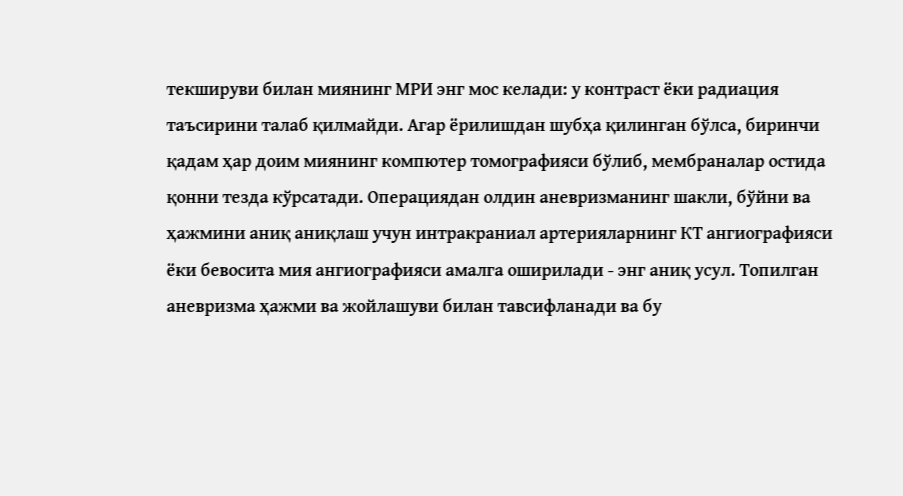текшируви билан миянинг МРИ энг мос келади: у контраст ёки радиация таъсирини талаб қилмайди. Агар ёрилишдан шубҳа қилинган бўлса, биринчи қадам ҳар доим миянинг компютер томографияси бўлиб, мембраналар остида қонни тезда кўрсатади. Операциядан олдин аневризманинг шакли, бўйни ва ҳажмини аниқ аниқлаш учун интракраниал артерияларнинг КТ ангиографияси ёки бевосита мия ангиографияси амалга оширилади - энг аниқ усул. Топилган аневризма ҳажми ва жойлашуви билан тавсифланади ва бу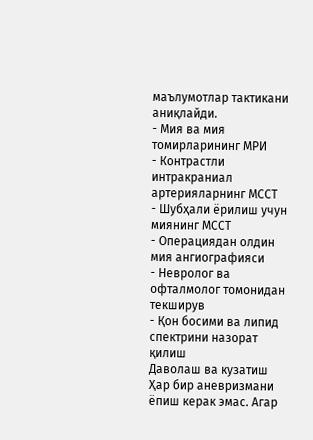маълумотлар тактикани аниқлайди.
- Мия ва мия томирларининг МРИ
- Контрастли интракраниал артерияларнинг МССТ
- Шубҳали ёрилиш учун миянинг МССТ
- Операциядан олдин мия ангиографияси
- Невролог ва офталмолог томонидан текширув
- Қон босими ва липид спектрини назорат қилиш
Даволаш ва кузатиш
Ҳар бир аневризмани ёпиш керак эмас. Агар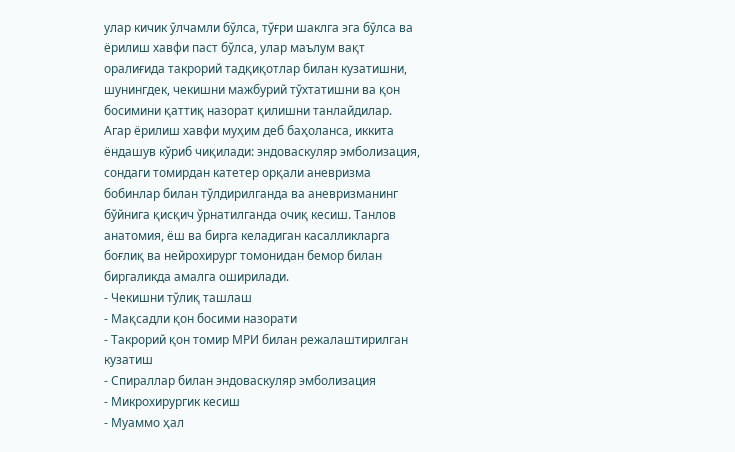улар кичик ўлчамли бўлса, тўғри шаклга эга бўлса ва ёрилиш хавфи паст бўлса, улар маълум вақт оралиғида такрорий тадқиқотлар билан кузатишни, шунингдек, чекишни мажбурий тўхтатишни ва қон босимини қаттиқ назорат қилишни танлайдилар. Агар ёрилиш хавфи муҳим деб баҳоланса, иккита ёндашув кўриб чиқилади: эндоваскуляр эмболизация, сондаги томирдан катетер орқали аневризма бобинлар билан тўлдирилганда ва аневризманинг бўйнига қисқич ўрнатилганда очиқ кесиш. Танлов анатомия, ёш ва бирга келадиган касалликларга боғлиқ ва нейрохирург томонидан бемор билан биргаликда амалга оширилади.
- Чекишни тўлиқ ташлаш
- Мақсадли қон босими назорати
- Такрорий қон томир МРИ билан режалаштирилган кузатиш
- Спираллар билан эндоваскуляр эмболизация
- Микрохирургик кесиш
- Муаммо ҳал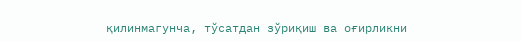қилинмагунча, тўсатдан зўриқиш ва оғирликни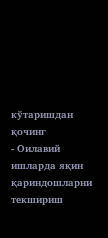кўтаришдан қочинг
- Оилавий ишларда яқин қариндошларни текшириш